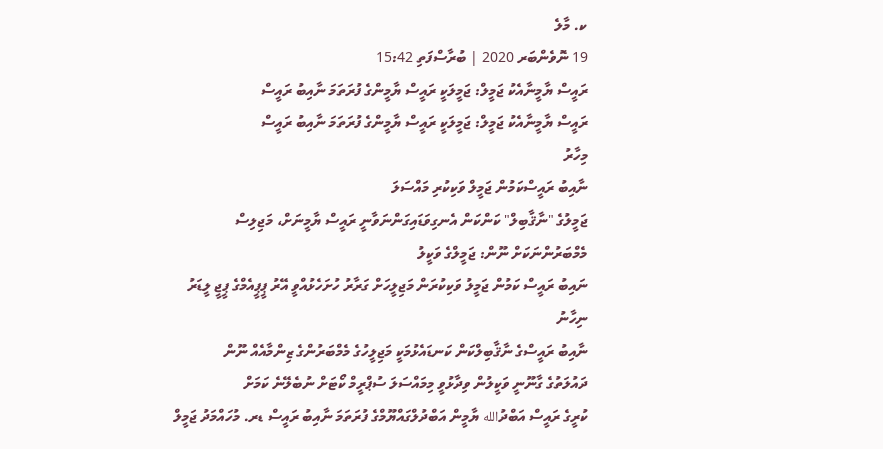ކ. މާލެ
19 ނޮވެންބަރ 2020 | ބުރާސްފަތި 15:42
ރައީސް ޔާމީނާއެކު ޖަމީލް: ޖަމީލަކީ ރައީސް ޔާމީންގެ ފުރަތަމަ ނާއިބު ރައީސް
ރައީސް ޔާމީނާއެކު ޖަމީލް: ޖަމީލަކީ ރައީސް ޔާމީންގެ ފުރަތަމަ ނާއިބު ރައީސް
މިހާރު
ނާއިބު ރައީސްކަމުން ޖަމީލް ވަކިކުރި މައްސަލަ
ޖަމީލުގެ "ނާޤާބިލް" ކަންކަން އެނގިވަޑައިގަންނަވާނީ ރައީސް ޔާމީނަށް، މަޖިލިސް މެމްބަރުންނަކަށް ނޫން: ޖަމީލްގެ ވަކީލު
ނައިބު ރައީސް ކަމުން ޖަމީލު ވަކިކުރަން މަޖިލީހަށް ގަރާރު ހުށަހެޅުއްވީ އޭރު ޕީޕީއެމްގެ ޕީޖީ ލީޑަރު ނިހާނު
ނާއިބު ރައީސްގެ ނާޤާބިލްކަން ކަނޑައެޅުމަކީ މަޖިލީހުގެ މެމްބަރުންގެ ޒިންމާއެއް ނޫން
ދައުލަތުގެ ގާނޫނީ ވަކީލުން ވިދާޅުވީ މިމައްސަލަ ސުޕްރީމް ކޯޓަށް ނުބެލޭނެ ކަމަށް
ކުރީގެ ރައީސް އަބްދުالله ޔާމީން އަބްދުލްގައްޔޫމްގެ ފުރަތަމަ ނާއިބު ރައީސް ޑރ. މުހައްމަދު ޖަމީލް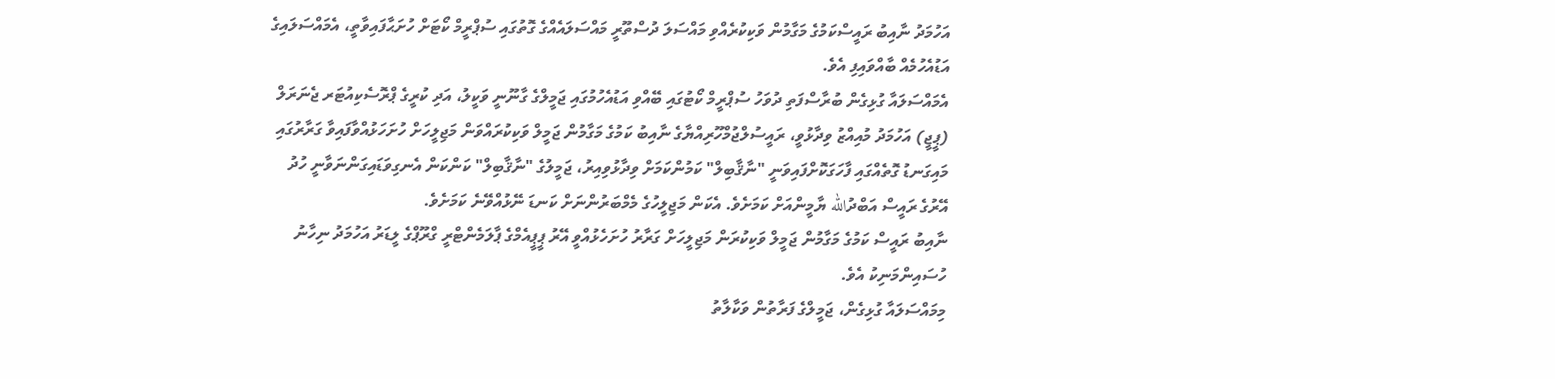އަހުމަދު ނާއިބު ރައީސްކަމުގެ މަގާމުން ވަކިކުރެއްވި މައްސަލަ ދުސްތޫރީ މައްސަލައެއްގެ ގޮތުގައި ސުޕްރީމް ކޯޓަށް ހުށަޙާފައިވާތީ، އެމައްސަލައިގެ އަޑުއެހުމެއް ބާއްވައިފި އެވެ.
އެމައްސަލައާ ގުޅިގެން ބުރާސްފަތި ދުވަހު ސުޕްރީމް ކޯޓުގައި ބޭއްވި އަޑުއެހުމުގައި ޖަމީލްގެ ގާނޫނީ ވަކީލު، އަދި ކުރީގެ ޕްރޮސެކިއުޓަރ ޖެނަރަލް (ޕީޖީ) އަހުމަދު މުއިއްޒު ވިދާޅުވީ، ރައީސުލްޖުމްހޫރިއްޔާގެ ނާއިބު ކަމުގެ މަގާމުން ޖަމީލް ވަކިކުރައްވަން މަޖިލީހަށް ހުށަހަޅުއްވާފައިވާ ގަރާރުގައި މައިގަނޑު ގޮތެއްގައި ފާހަގަކޮށްފައިވަނީ "ނާޤާބިލް" ކަމުންކަމަށް ވިދާޅުވިއިރު، ޖަމީލުގެ "ނާޤާބިލް" ކަންކަން އެނގިވަޑައިގަންނަވާނީ ހުދު އޭރުގެ ރައީސް އަބްދުالله ޔާމީންއަށް ކަމަށެވެ. އެކަން މަޖިލީހުގެ މެމްބަރުންނަށް ކަނޑަ ނޭޅުއްވޭނެ ކަމަށެވެ.
ނާއިބު ރައީސް ކަމުގެ މަގާމުން ޖަމީލް ވަކިކުރަން މަޖިލީހަށް ގަރާރު ހުށަހެޅުއްވީ އޭރު ޕީޕީއެމްގެ ޕާލަމެންޓްރީ ގްރޫޕްގެ ލީޑަރު އަހުމަދު ނިހާނު ހުސައިންމަނިކު އެވެ.
މިމައްސަލައާ ގުޅިގެން، ޖަމީލްގެ ފަރާތުން ވަކާލާތު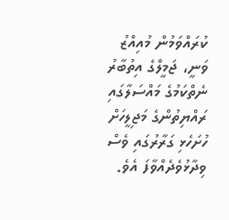ކުރައްވަމުން މުއިއްޒު ވަނީ، ޖަމީލްގެ އިތުބާރު ނެތްކަމުގެ މައްސަލާގައި ރައްޔިތުންގެ މަޖިލީހަށް ހުށަހެޅި ގަރާރުގައި ވެސް ވިދާޅުވެދެއްވާފަ އެވެ.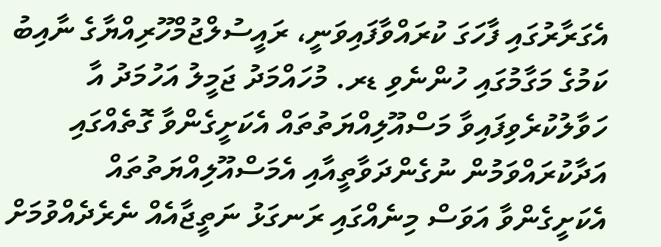އެގަރާރުގައި ފާހަގަ ކުރައްވާފައިވަނީ، ރައީސުލްޖުމްހޫރިއްޔާގެ ނާއިބު ކަމުގެ މަގާމުގައި ހުންނެވި ޑރ. މުހައްމަދު ޖަމީލު އަހުމަދު އާ ހަވާލުކުރެވިފައިވާ މަސްއޫލިއްޔަތުތައް އެކަށީގެންވާ ގޮތެއްގައި އަދާކުރައްވަމުން ނުގެންދަވާތީއާއި އެމަސްއޫލިއްޔަތުތައް އެކަށީގެންވާ އަވަސް މިނެއްގައި ރަނގަޅު ނަތީޖާއެއް ނެރެދެއްވުމަށް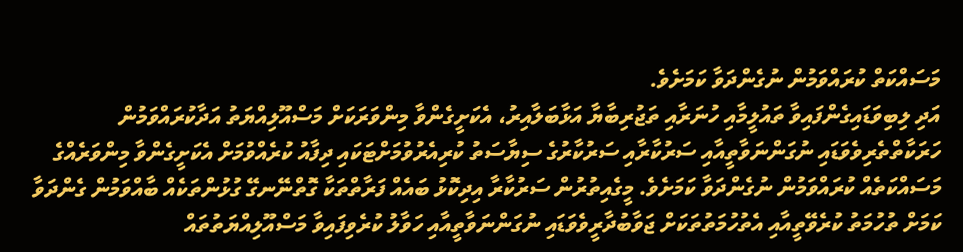މަސައްކަތް ކުރައްވަމުން ނުގެންދަވާ ކަމަށެވެ.
އަދި ލިބިވަޑައިގެންފައިވާ ތައުލީމާއި ހުނަރާއި ތަޖުރިބާޔާ އަޅާބަލާއިރު، އެކަށީގެންވާ މިންވަރަކަށް މަސްއޫލިއްޔަތު އަދާކުރައްވަމުން ހަރަކާތްތެރިވެވަޑައި ނުގަންނަވާތީއާއި ސަރުކާރާއި ސަރުކާރުގެ ސިޔާސަތު ކުރިއެރުވުމަށްޓަކައި ދިފާއު ކުރެއްވުމަށް އެކަށީގެންވާ މިންވަރެއްގެ މަސައްކަތެއް ކުރައްވަމުން ނުގެންދަވާ ކަމަށެވެ. މީގެއިތުރުން ސަރުކާރާ އިދިކޮޅު ބައެއް ފަރާތްތަކާ ގޮތްނޭނގޭ ގުޅުންތަކެއް ބާއްވަމުން ގެންދަވާ ކަމަށް ތުހުމަތު ކުރެވޭތީއާއި އެތުހުމަތުތަކަށް ޖަވާބުދާރީވެވަޑައި ނުގަންނަވާތީއާއި ހަވާލު ކުރެވިފައިވާ މަސްއޫލިއްޔަތުތައް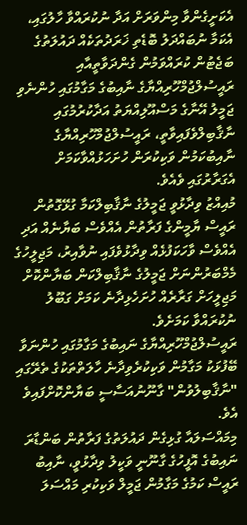އެކަށީގެންވާ މިންވަރަށް އަދާ ނުކުރައްވާ ހާލުގައި، އެކަމާ ނުބައްދަލު ބޮޑެތި ޚަރަދުތަކެއް ދައުލަތުގެ ބަޖެޓުން ކުރައްވަމުން ގެންދަވާތީއާއި ރައީސުލްޖުމްހޫރިއްޔާގެ ނާއިބުގެ މަގާމުގައި ހުންނެވި ޖަމީލު އޭނާގެ މަސްއޫލިއްޔަތު އަދާކުރުމުގައި ނާޤާބިލްވެފައިވާތީ، ރައީސުލްޖުމްހޫރިއްޔާގެ ނާއިބުކަމުން ވަކިކުރަން ހުށަހަޅުއްވާކަމަށް އެގަރާރުގައި ވެއެވެ.
މުއިއްޒު ވިދާޅުވީ ޖަމީލުގެ ނާޤާބިލްކަމާ ގުޅޭގޮތުން ރައީސް ޔާމީންގެ ފަރާތުން އެއްވެސް ބަޔާނެއް އަދި އެއްވެސް ވާހަކަފުޅެއް ވިދާޅުވެފައި ނުވާއިރު، މަޖިލީހުގެ މެމްބަރުންނަށް ޖަމީލުގެ ނާޤާބިލްކަން ބަޔާންކޮށް މަޖިލީހަށް ގަރާރެއް ހުށަހެޅިދާނެ ކަމަށް ގަބޫލު ނުކުރައްވާ ކަމަށެވެ.
ރައީސުލްޖުމްހޫރިއްޔާގެ ނައިބުގެ މަގާމުގައި ހުންނަވާ ބޭފުޅަކު މަގާމުން ވަކިކުރެވިދާނެ ހާލަތްތަކުގެ ތެރޭގައި "ނާޤާބިލުވުން" ގާނޫނުއަސާސީ ބަޔާންކޮށްފައިވެ އެވެ.
މިމައްސަލައާ ގުޅިގެން ދައުލަތުގެ ފަރާތުން ބަންޑާރަ ނައިބުގެ އޮފީހުގެ ގާނޫނީ ވަކީލު ވިދާޅުވީ، ނާއިބު ރައީސް ކަމުގެ މަގާމުން ޖަމީލް ވަކިކުރި މައްސަލަ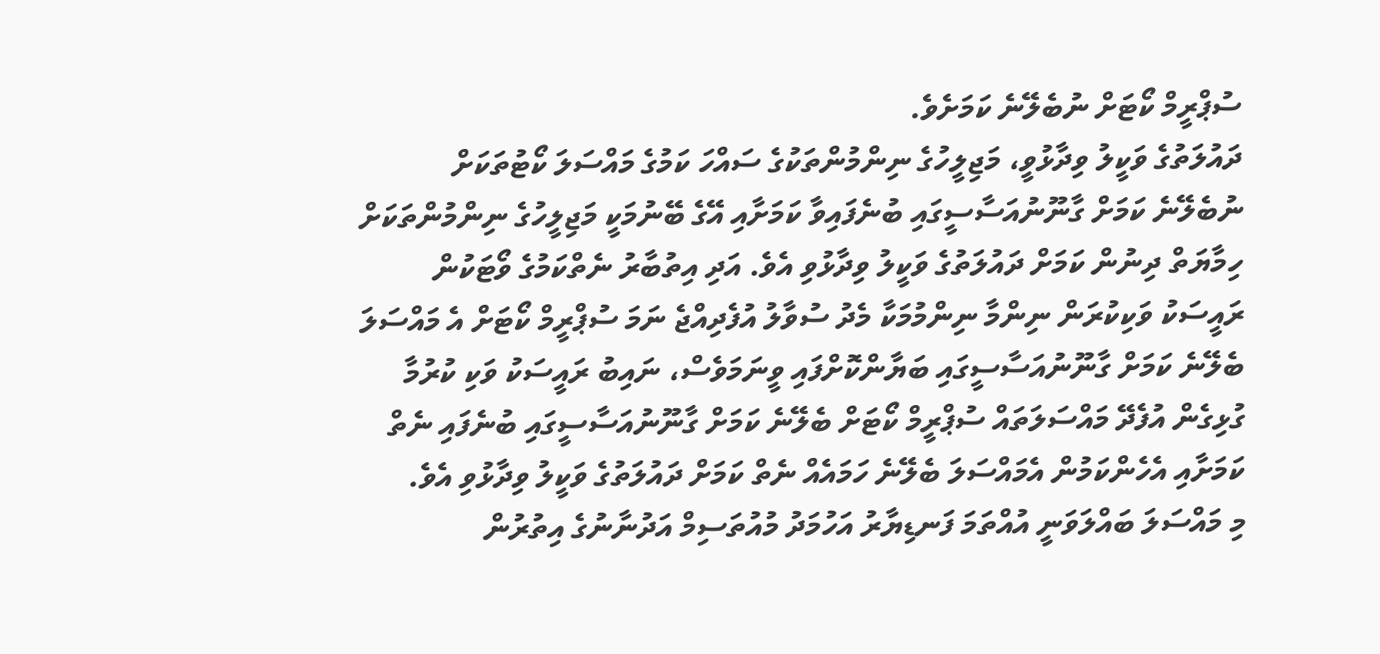ސުޕްރީމް ކޯޓަށް ނުބެލޭނެ ކަމަށެވެ.
ދައުލަތުގެ ވަކީލު ވިދާޅުވީ، މަޖިލީހުގެ ނިންމުންތަކުގެ ސައްހަ ކަމުގެ މައްސަލަ ކޯޓުތަކަށް ނުބެލޭނެ ކަމަށް ގާނޫނުއަސާސީގައި ބުނެފައިވާ ކަމަށާއި އޭގެ ބޭނުމަކީ މަޖިލީހުގެ ނިންމުންތަކަށް ހިމާޔަތް ދިނުން ކަމަށް ދައުލަތުގެ ވަކީލު ވިދާޅުވި އެވެ. އަދި އިތުބާރު ނެތްކަމުގެ ވޯޓަކުން ރައީސަކު ވަކިކުރަން ނިންމާ ނިންމުމަކާ މެދު ސުވާލު އުފެދިއްޖެ ނަމަ ސުޕްރީމް ކޯޓަށް އެ މައްސަލަ ބެލޭނެ ކަމަށް ގާނޫނުއަސާސީގައި ބަޔާންކޮށްފައި ވީނަމަވެސް، ނައިބު ރައީސަކު ވަކި ކުރުމާ ގުޅިގެން އުފެދޭ މައްސަލަތައް ސުޕްރީމް ކޯޓަށް ބެލޭނެ ކަމަށް ގާނޫނުއަސާސީގައި ބުނެފައި ނެތް ކަމަށާއި އެހެންކަމުން އެމައްސަލަ ބެލޭނެ ހަމައެއް ނެތް ކަމަށް ދައުލަތުގެ ވަކީލު ވިދާޅުވި އެވެ.
މި މައްސަލަ ބައްލަވަނީ އުއްތަމަ ފަނޑިޔާރު އަހުމަދު މުއުތަސިމް އަދުނާނުގެ އިތުރުން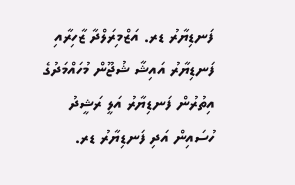ފަނޑިޔާރު ޑރ. އަޒްމިރަލްދާ ޒާހިރާއި ފަނޑިޔާރު އައިޝާ ޝުޖޫން މުހައްމަދުގެ އިތުރުން ފަނޑިޔާރު އަލީ ރަޝީދު ހުސައިން އަދި ފަނޑިޔާރު ޑރ.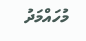މުހައްމަދު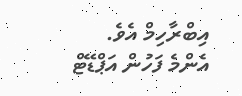އިބްރާހިމް އެވެ.
އެންމެ ފަހުން އަޕްޑޭޓް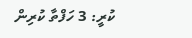ކުރީ: 3 ހަފްތާ ކުރިން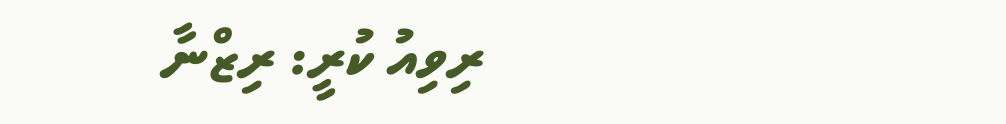ރިވިއު ކުރީ: ރިޒްނާ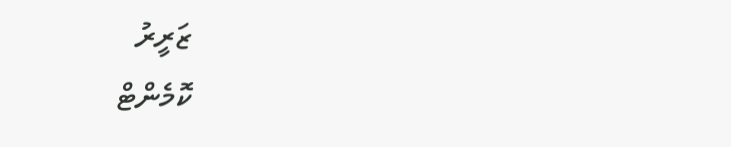ޒަރީރު
ކޮމެންޓް